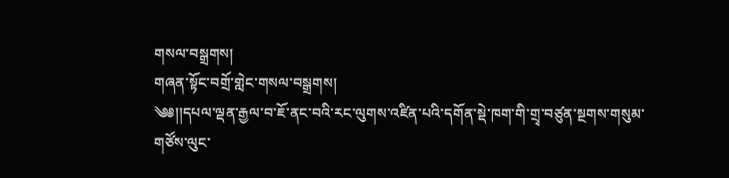གསལ་བསྒྲགས།
གཞན་སྟོང་བགྲོ་གླེང་གསལ་བསྒྲགས།
༄༅།།དཔལ་ལྡན་རྒྱལ་བ་ཇོ་ནང་བའི་རང་ལུགས་འཛིན་པའི་དགོན་སྡེ་ཁག་གི་གྲྭ་བཙུན་སྔགས་གསུམ་གཙོས་ལུང་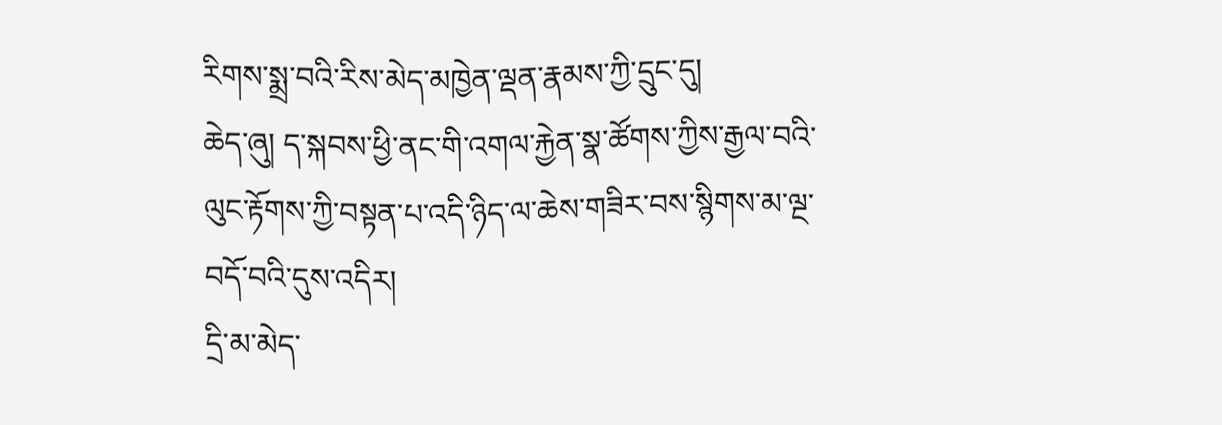རིགས་སྨྲ་བའི་རིས་མེད་མཁྱེན་ལྡན་རྣམས་ཀྱི་དྲུང་དུ།
ཆེད་ཞུ། ད་སྐབས་ཕྱི་ནང་གི་འགལ་རྐྱེན་སྣ་ཚོགས་ཀྱིས་རྒྱལ་བའི་ལུང་རྟོགས་ཀྱི་བསྟན་པ་འདི་ཉིད་ལ་ཆེས་གཟིར་བས་སྙིགས་མ་ལྔ་བདོ་བའི་དུས་འདིར།
དྲི་མ་མེད་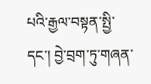པའི་རྒྱལ་བསྟན་སྤྱི་དང་། བྱེ་བྲག་ཏུ་གཞན་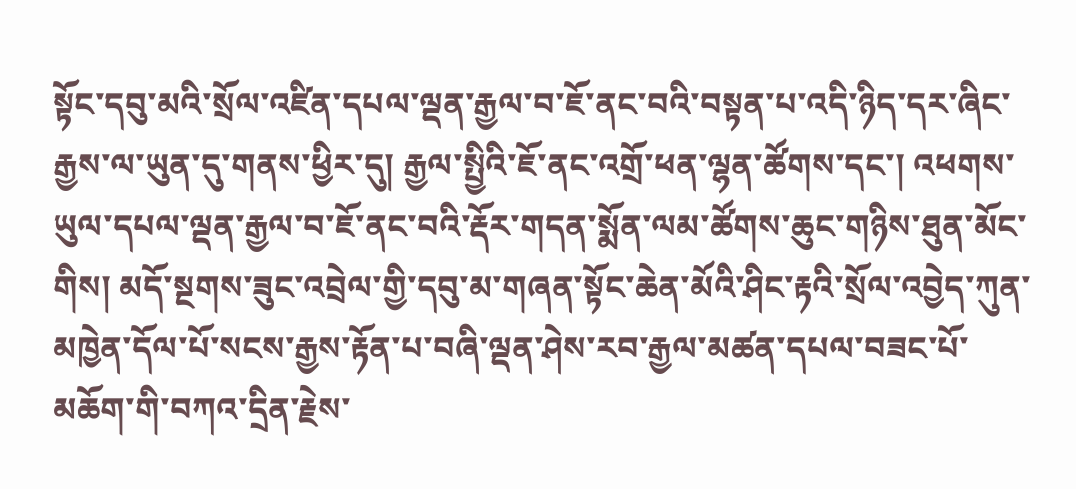སྟོང་དབུ་མའི་སྲོལ་འཛིན་དཔལ་ལྡན་རྒྱལ་བ་ཇོ་ནང་བའི་བསྟན་པ་འདི་ཉིད་དར་ཞིང་རྒྱས་ལ་ཡུན་དུ་གནས་ཕྱིར་དུ། རྒྱལ་སྤྱིའི་ཇོ་ནང་འགྲོ་ཕན་ལྷན་ཚོགས་དང་། འཕགས་ཡུལ་དཔལ་ལྡན་རྒྱལ་བ་ཇོ་ནང་བའི་རྡོར་གདན་སྨོན་ལམ་ཚོགས་ཆུང་གཉིས་ཐུན་མོང་གིས། མདོ་སྔགས་ཟུང་འབྲེལ་གྱི་དབུ་མ་གཞན་སྟོང་ཆེན་མོའི་ཤིང་རྟའི་སྲོལ་འབྱེད་ཀུན་མཁྱེན་དོལ་པོ་སངས་རྒྱས་རྟོན་པ་བཞི་ལྡན་ཤེས་རབ་རྒྱལ་མཚན་དཔལ་བཟང་པོ་མཆོག་གི་བཀའ་དྲིན་རྗེས་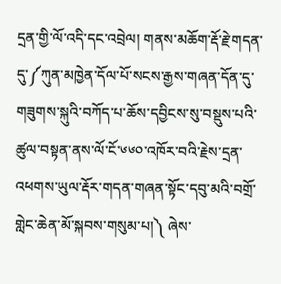དྲན་གྱི་ལོ་འདི་དང་འབྲེལ། གནས་མཆོག་རྡོ་རྗེ་གདན་དུ་༼ཀུན་མཁྱེན་དོལ་པོ་སངས་རྒྱས་གཞན་དོན་དུ་གཟུགས་སྐུའི་བཀོད་པ་ཆོས་དབྱིངས་སུ་བསྡུས་པའི་ཚུལ་བསྟན་ནས་ལོ་ངོ་༦༦༠་འཁོར་བའི་རྗེས་དྲན་འཕགས་ཡུལ་རྡོར་གདན་གཞན་སྟོང་དབུ་མའི་བགྲོ་གླེང་ཆེན་མོ་སྐབས་གསུམ་པ།༽ ཞེས་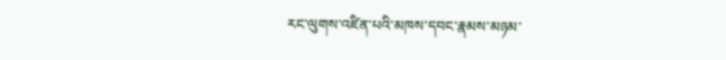རང་ལུགས་འཛིན་པའི་མཁས་དབང་རྣམས་མཉམ་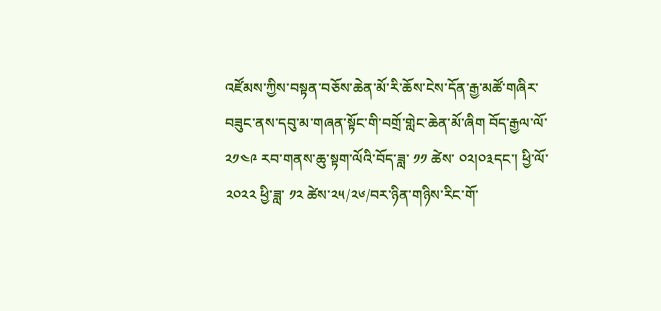འཛོམས་ཀྱིས་བསྟན་བཅོས་ཆེན་མོ་རི་ཆོས་ངེས་དོན་རྒྱ་མཚོ་གཞིར་བཟུང་ནས་དབུ་མ་གཞན་སྟོང་གི་བགྲོ་གླེང་ཆེན་མོ་ཞིག བོད་རྒྱལ་ལོ་ ༢༡༤༩ རབ་གནས་ཆུ་སྟག་ལོའི་བོད་ཟླ་ ༡༡ ཚེས་ ༠༢།༠༣དང་། ཕྱི་ལོ་ ༢༠༢༢ ཕྱི་ཟླ་ ༡༢ ཚེས་༢༥/༢༦/བར་ཉིན་གཉིས་རིང་གོ་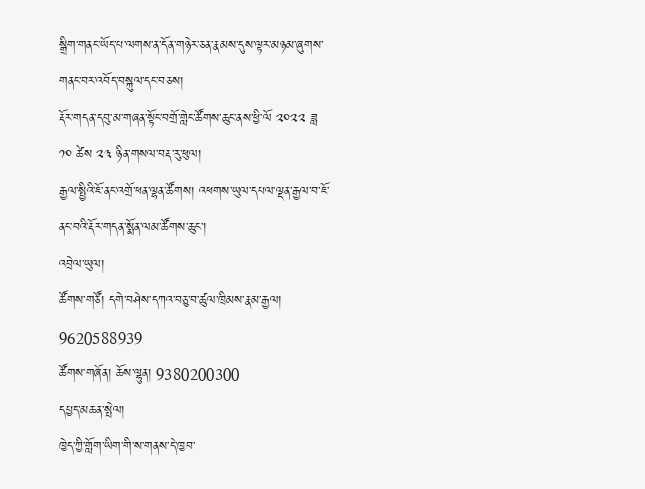སྒྲིག་གནང་ཡོད་པ་ལགས་ན་དོན་གཉེར་ཅན་རྣམས་དུས་ལྟར་མཉམ་ཞུགས་གནང་བར་འབོད་བསྐུལ་དང་བཅས།
རྡོར་གདན་དབུ་མ་གཞན་སྟོང་བགྲོ་གླེང་ཚོགས་ཆུང་ནས་ཕྱི་ལོ ༢༠༢༢ ཟླ ༡༠ ཚེས ༢༣ ཉིན་གསལ་བརྡ་རུ་ཕུལ།
རྒྱལ་སྤྱིའི་ཇོ་ནང་འགྲོ་ཕན་ལྷན་ཚོགས། འཕགས་ཡུལ་དཔལ་ལྡན་རྒྱལ་བ་ཇོ་ནང་བའི་རྡོར་གདན་སྨོན་ལམ་ཚོགས་ཆུང་།
འབྲེལ་ཡུལ།
ཚོགས་གཙོ། དགེ་བཤེས་དཀའ་བཅུ་བ་ཚུལ་ཁྲིམས་རྣམ་རྒྱལ། 9620588939
ཚོགས་གཞོན། ཆོས་ལྷུན། 9380200300
དཔྱད་མཆན་སྤེལ།
ཁྱེད་ཀྱི་གློག་ཡིག་གི་ས་གནས་དེ་ཁྱབ་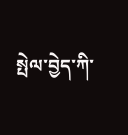སྤེལ་བྱེད་ཀི་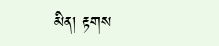མིན། རྟགས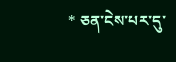* ཅན་ངེས་པར་དུ་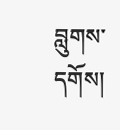བླུགས་དགོས།